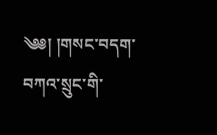༄༅། །གསང་བདག་བཀའ་སྲུང་གི་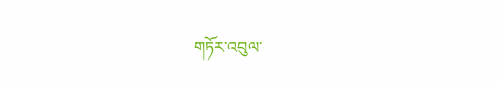གཏོར་འབུལ་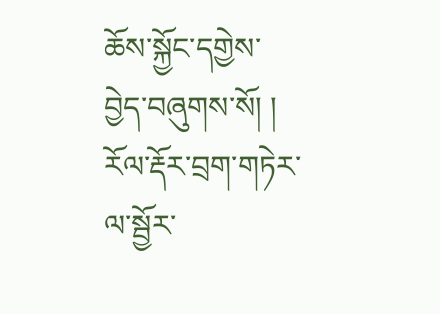ཆོས་སྐྱོང་དགྱེས་བྱེད་བཞུགས་སོ། ། རོལ་རྡོར་བྲག་གཏེར་ལ་སྦྱོར་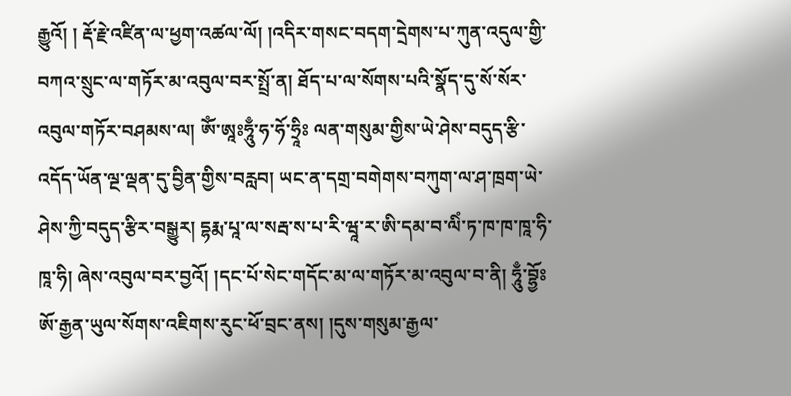རྒྱུའོ། ། རྡོ་རྗེ་འཛིན་ལ་ཕྱག་འཚལ་ལོ། །འདིར་གསང་བདག་དྲེགས་པ་ཀུན་འདུལ་གྱི་བཀའ་སྲུང་ལ་གཏོར་མ་འབུལ་བར་སྤྲོ་ན། ཐོད་པ་ལ་སོགས་པའི་སྣོད་དུ་སོ་སོར་འབུལ་གཏོར་བཤམས་ལ། ཨོཾ་ཨཱཿཧཱུྃ་ཧ་ཧོ་ཧྲཱིཿ ལན་གསུམ་གྱིས་ཡེ་ཤེས་བདུད་རྩི་འདོད་ཡོན་ལྔ་ལྡན་དུ་བྱིན་གྱིས་བརླབ། ཡང་ན་དགྲ་བགེགས་བཀུག་ལ་ཤ་ཁྲག་ཡེ་ཤེས་ཀྱི་བདུད་རྩིར་བསྒྱུར། དྷརྨ་པཱ་ལ་སརྦ་ས་པ་རི་ཝཱ་ར་ཨི་དམ་བ་ལིཾ་ཏ་ཁ་ཁ་ཁཱ་ཧི་ཁཱ་ཧི། ཞེས་འབུལ་བར་བྱའོ། །དང་པོ་སེང་གདོང་མ་ལ་གཏོར་མ་འབུལ་བ་ནི། ཧཱུྃ་བྷྱོཿ ཨོ་རྒྱན་ཡུལ་སོགས་འཇིགས་རུང་ཕོ་བྲང་ནས། །དུས་གསུམ་རྒྱལ་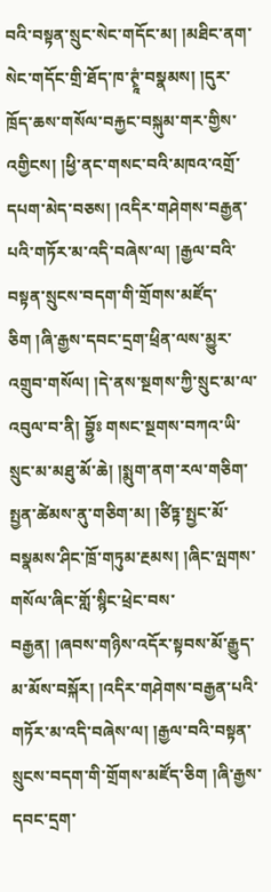བའི་བསྟན་སྲུང་སེང་གདོང་མ། །མཐིང་ནག་སེང་གདོང་གྲི་ཐོད་ཁ་ཊྭཱཾ་བསྣམས། །དུར་ཁྲོད་ཆས་གསོལ་བརྐྱང་བསྐུམ་གར་གྱིས་འགྱིངས། །ཕྱི་ནང་གསང་བའི་མཁའ་འགྲོ་དཔག་མེད་བཅས། །འདིར་གཤེགས་བརྒྱན་པའི་གཏོར་མ་འདི་བཞེས་ལ། །རྒྱལ་བའི་བསྟན་སྲུངས་བདག་གི་གྲོགས་མཛོད་ཅིག །ཞི་རྒྱས་དབང་དྲག་ཕྲིན་ལས་མྱུར་འགྲུབ་གསོལ། །དེ་ནས་སྔགས་ཀྱི་སྲུང་མ་ལ་འབུལ་བ་ནི། བྷྱོཿ གསང་སྔགས་བཀའ་ཡི་སྲུང་མ་མཐུ་མོ་ཆེ། །སྨུག་ནག་རལ་གཅིག་སྤྱན་ཚེམས་ནུ་གཅིག་མ། །ཙིཏྟ་སྤྱང་མོ་བསྣམས་ཤིང་ཁྲོ་གཏུམ་རྔམས། །ཞིང་ལྤགས་གསོལ་ཞིང་གློ་སྙིང་ཕྲེང་བས་བརྒྱན། །ཞབས་གཉིས་འདོར་སྟབས་མོ་རྒྱུད་མ་མོས་བསྐོར། །འདིར་གཤེགས་བརྒྱན་པའི་གཏོར་མ་འདི་བཞེས་ལ། །རྒྱལ་བའི་བསྟན་སྲུངས་བདག་གི་གྲོགས་མཛོད་ཅིག །ཞི་རྒྱས་དབང་དྲག་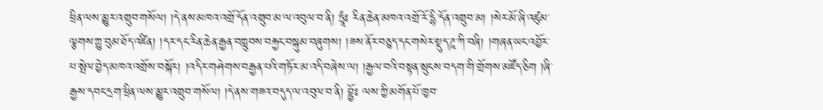ཕྲིན་ལས་མྱུར་འགྲུབ་གསོལ། །དེ་ནས་མཁའ་འགྲོ་དོན་འགྲུབ་མ་ལ་འབུལ་བ་ནི། ཏྲཱཾཿ རིན་ཆེན་མཁའ་འགྲོ་རོ་དྷི་དོན་འགྲུབ་མ། །སེར་མོ་ཞི་འཛུམ་ལྕགས་ཀྱུ་བུམ་ཐོད་འཛིན། །དར་དང་རིན་ཆེན་རྒྱན་བཀླུབས་བརྐྱང་བསྐུམ་བཞུགས། །ཟས་ནོར་བཅུད་དང་གསེར་སྡུད་ཌཱ་ཀི་བཞི། །གཞན་ཡང་འབྱོར་པ་སྤེལ་བྱེད་མཁའ་འགྲོས་བསྐོར། །འདིར་གཤེགས་བརྒྱན་པའི་གཏོར་མ་འདི་བཞེས་ལ། །རྒྱལ་བའི་བསྟན་སྲུངས་བདག་གི་གྲོགས་མཛོད་ཅིག །ཞི་རྒྱས་དབང་དྲག་ཕྲིན་ལས་མྱུར་འགྲུབ་གསོལ། །དེ་ནས་གཟའ་བདུད་ལ་འབུལ་བ་ནི། བྷྱོཿ ལས་ཀྱི་མགོན་པོ་ཁྱབ་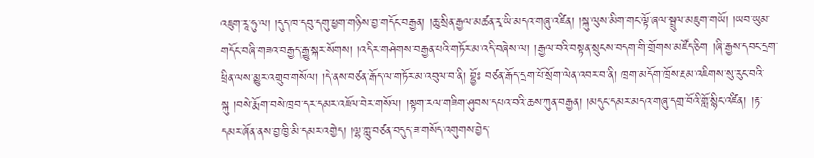འཇུག་རཱ་ཧུ་ལ། །དུད་ཁ་དབུ་དགུ་ཕྱག་གཉིས་བྱ་གདོང་བརྒྱན། །ཆུ་སྲིན་རྒྱལ་མཚན་རྭ་ཡི་མདའ་གཞུ་འཛིན། །སྐུ་ལུས་མིག་གང་ལྟོ་ཞལ་སྦྲུལ་མཇུག་གཡོ། །ཡབ་ཡུམ་གདོང་བཞི་གཟའ་བརྒྱད་རྒྱུ་སྐར་སོགས། །འདིར་གཤེགས་བརྒྱན་པའི་གཏོར་མ་འདི་བཞེས་ལ། །རྒྱལ་བའི་བསྟན་སྲུངས་བདག་གི་གྲོགས་མཛོད་ཅིག །ཞི་རྒྱས་དབང་དྲག་ཕྲིན་ལས་མྱུར་འགྲུབ་གསོལ། །དེ་ནས་བཙན་རྒོད་ལ་གཏོར་མ་འབུལ་བ་ནི། བྷྱོཿ བཙན་རྒོད་དྲག་པོ་སྲོག་ལེན་འབར་བ་ནི། ཁྲག་མདོག་ཁྲོས་རྔམ་འཇིགས་སུ་རུང་བའི་སྐུ །བསེ་རྨོག་བསེ་ཁྲབ་དར་དམར་འཇོལ་བེར་གསོལ། །སྟག་རལ་གཟིག་ཤུབས་དཔའ་བའི་ཆས་ཀུན་བརྒྱན། །མདུང་དམར་མདའ་གཞུ་དགྲ་བོའི་གློ་སྙིང་འཛིན། །རྟ་དམར་ཞོན་ནས་བྱ་ཁྱི་མི་དམར་འགྱེད། །ལྷ་ཀླུ་བཙན་བདུད་ཟ་གསོད་འགུགས་བྱེད་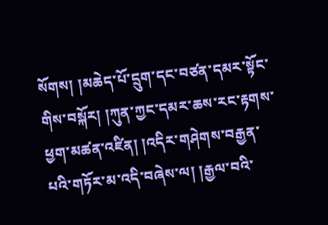སོགས། །མཆེད་པོ་དྲུག་དང་བཙན་དམར་སྟོང་གིས་བསྐོར། །ཀུན་ཀྱང་དམར་ཆས་རང་རྟགས་ཕྱག་མཚན་འཛིན། །འདིར་གཤེགས་བརྒྱན་པའི་གཏོར་མ་འདི་བཞེས་ལ། །རྒྱལ་བའི་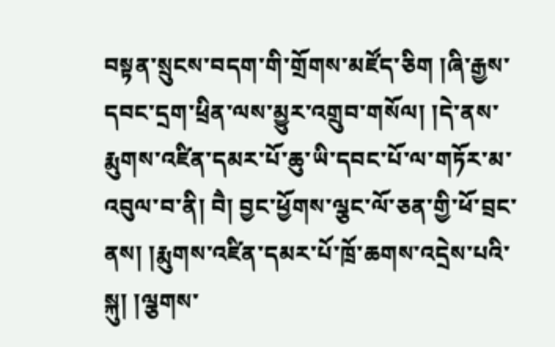བསྟན་སྲུངས་བདག་གི་གྲོགས་མཛོད་ཅིག །ཞི་རྒྱས་དབང་དྲག་ཕྲིན་ལས་མྱུར་འགྲུབ་གསོལ། །དེ་ནས་རྨུགས་འཛིན་དམར་པོ་ཆུ་ཡི་དབང་པོ་ལ་གཏོར་མ་འབུལ་བ་ནི། བཻ། བྱང་ཕྱོགས་ལྕང་ལོ་ཅན་གྱི་ཕོ་བྲང་ནས། །རྨུགས་འཛིན་དམར་པོ་ཁྲོ་ཆགས་འདྲེས་པའི་སྐུ། །ལྕགས་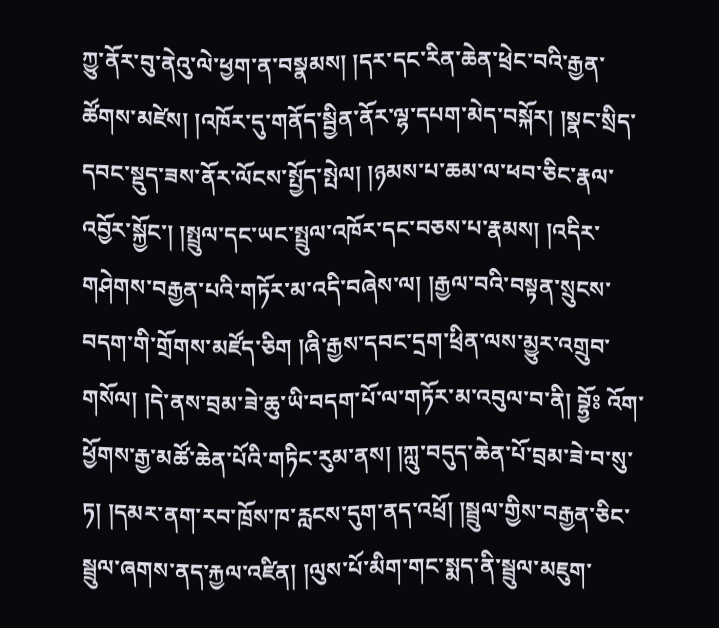ཀྱུ་ནོར་བུ་ནེའུ་ལེ་ཕྱག་ན་བསྣམས། །དར་དང་རིན་ཆེན་ཕྲེང་བའི་རྒྱན་ཚོགས་མཛེས། །འཁོར་དུ་གནོད་སྦྱིན་ནོར་ལྷ་དཔག་མེད་བསྐོར། །སྣང་སྲིད་དབང་སྡུད་ཟས་ནོར་ལོངས་སྤྱོད་སྤེལ། །ཉམས་པ་ཆམ་ལ་ཕབ་ཅིང་རྣལ་འབྱོར་སྐྱོང་། །སྤྲུལ་དང་ཡང་སྤྲུལ་འཁོར་དང་བཅས་པ་རྣམས། །འདིར་གཤེགས་བརྒྱན་པའི་གཏོར་མ་འདི་བཞེས་ལ། །རྒྱལ་བའི་བསྟན་སྲུངས་བདག་གི་གྲོགས་མཛོད་ཅིག །ཞི་རྒྱས་དབང་དྲག་ཕྲིན་ལས་མྱུར་འགྲུབ་གསོལ། །དེ་ནས་བྲམ་ཟེ་ཆུ་ཡི་བདག་པོ་ལ་གཏོར་མ་འབུལ་བ་ནི། བྷྱོཿ འོག་ཕྱོགས་རྒྱ་མཚོ་ཆེན་པོའི་གཏིང་རུམ་ནས། །ཀླུ་བདུད་ཆེན་པོ་བྲམ་ཟེ་བ་སུ་ཏ། །དམར་ནག་རབ་ཁྲོས་ཁ་རླངས་དུག་ནད་འཕྲོ། །སྦྲུལ་གྱིས་བརྒྱན་ཅིང་སྦྲུལ་ཞགས་ནད་རྐྱལ་འཛིན། །ལུས་པོ་མིག་གང་སྨད་ནི་སྦྲུལ་མཇུག་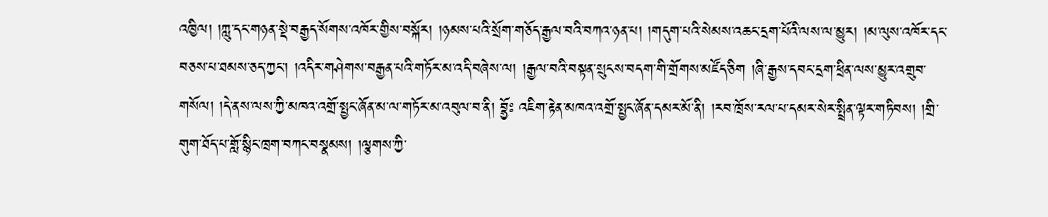འཁྱིལ། །ཀླུ་དང་གཉན་སྡེ་བརྒྱད་སོགས་འཁོར་གྱིས་བསྐོར། །ཉམས་པའི་སྲོག་གཅོད་རྒྱལ་བའི་བཀའ་ཉན་པ། །གདུག་པའི་སེམས་འཆང་དྲག་པོའི་ལས་ལ་མྱུར། །མ་ལུས་འཁོར་དང་བཅས་པ་ཐམས་ཅད་ཀྱང་། །འདིར་གཤེགས་བརྒྱན་པའི་གཏོར་མ་འདི་བཞེས་ལ། །རྒྱལ་བའི་བསྟན་སྲུངས་བདག་གི་གྲོགས་མཛོད་ཅིག །ཞི་རྒྱས་དབང་དྲག་ཕྲིན་ལས་མྱུར་འགྲུབ་གསོལ། །དེ་ནས་ལས་ཀྱི་མཁའ་འགྲོ་སྤྱང་ཞོན་མ་ལ་གཏོར་མ་འབུལ་བ་ནི། བྷྱོཿ འཇིག་རྟེན་མཁའ་འགྲོ་སྤྱང་ཞོན་དམར་མོ་ནི། །རབ་ཁྲོས་རལ་པ་དམར་སེར་སྤྲིན་ལྟར་གཏིབས། །གྲི་གུག་ཐོད་པ་གློ་སྙིང་ཁྲག་བཀང་བསྣམས། །ལྕགས་ཀྱི་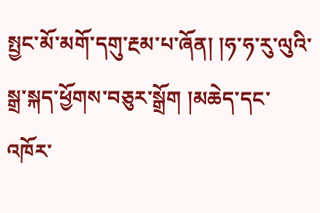སྤྱང་མོ་མགོ་དགུ་རྔམ་པ་ཞོན། །ཧ་ཧ་རུ་ལུའི་སྒྲ་སྐད་ཕྱོགས་བཅུར་སྒྲོག །མཆེད་དང་འཁོར་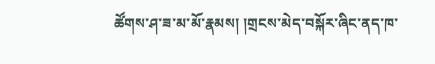ཚོགས་ཤ་ཟ་མ་མོ་རྣམས། །གྲངས་མེད་བསྐོར་ཞིང་ནད་ཁ་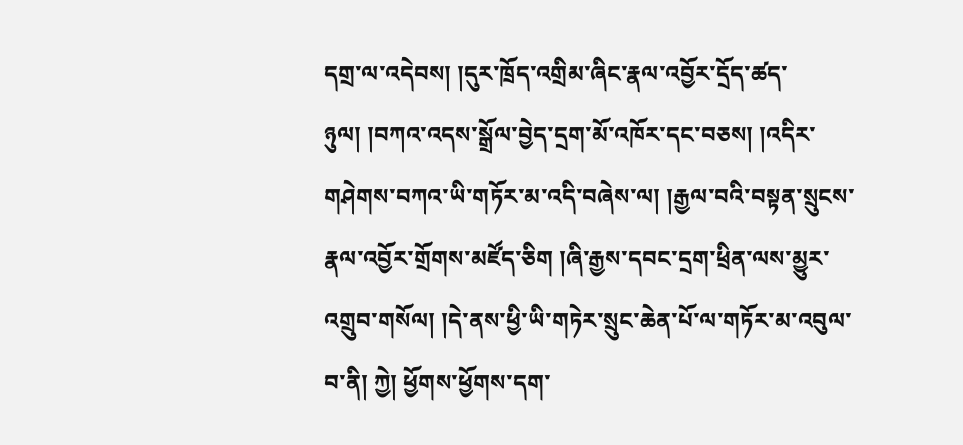དགྲ་ལ་འདེབས། །དུར་ཁྲོད་འགྲིམ་ཞིང་རྣལ་འབྱོར་དྲོད་ཚད་ཉུལ། །བཀའ་འདས་སྒྲོལ་བྱེད་དྲག་མོ་འཁོར་དང་བཅས། །འདིར་གཤེགས་བཀའ་ཡི་གཏོར་མ་འདི་བཞེས་ལ། །རྒྱལ་བའི་བསྟན་སྲུངས་རྣལ་འབྱོར་གྲོགས་མཛོད་ཅིག །ཞི་རྒྱས་དབང་དྲག་ཕྲིན་ལས་མྱུར་འགྲུབ་གསོལ། །དེ་ནས་ཕྱི་ཡི་གཏེར་སྲུང་ཆེན་པོ་ལ་གཏོར་མ་འབུལ་བ་ནི། ཀྱེ། ཕྱོགས་ཕྱོགས་དག་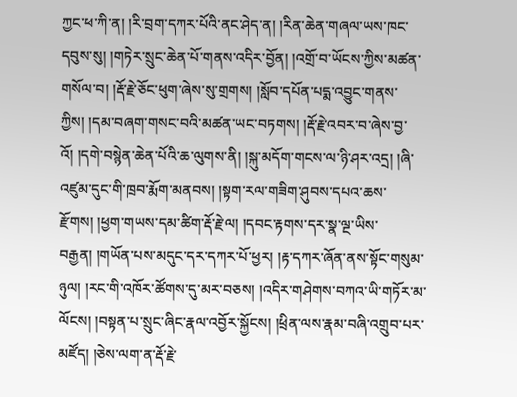ཀྱང་ཕ་ཀི་ན། །རི་བྲག་དཀར་པོའི་ནང་ཤེད་ན། །རིན་ཆེན་གཞལ་ཡས་ཁང་དབུས་སུ། །གཏེར་སྲུང་ཆེན་པོ་གནས་འདིར་བྱོན། །འགྲོ་བ་ཡོངས་ཀྱིས་མཚན་གསོལ་བ། །རྡོ་རྗེ་ཅོང་ཕུག་ཞེས་སུ་གྲགས། །སློབ་དཔོན་པདྨ་འབྱུང་གནས་ཀྱིས། །དམ་བཞག་གསང་བའི་མཚན་ཡང་བཏགས། །རྡོ་རྗེ་འབར་བ་ཞེས་བྱ་འོ། །དགེ་བསྙེན་ཆེན་པོའི་ཆ་ལུགས་ནི། །སྐུ་མདོག་གངས་ལ་ཉི་ཤར་འདྲ། །ཞི་འཛུམ་དུང་གི་ཁྲབ་རྨོག་མནབས། །སྟག་རལ་གཟིག་ཤུབས་དཔའ་ཆས་རྫོགས། །ཕྱག་གཡས་དམ་ཚིག་རྡོ་རྗེ་ལ། །དབང་རྟགས་དར་སྣ་ལྔ་ཡིས་བརྒྱན། །གཡོན་པས་མདུང་དར་དཀར་པོ་ཕྱར། །རྟ་དཀར་ཞོན་ནས་སྟོང་གསུམ་ཉུལ། །རང་གི་འཁོར་ཚོགས་དུ་མར་བཅས། །འདིར་གཤེགས་བཀའ་ཡི་གཏོར་མ་ལོངས། །བསྟན་པ་སྲུང་ཞིང་རྣལ་འབྱོར་སྐྱོངས། །ཕྲིན་ལས་རྣམ་བཞི་འགྲུབ་པར་མཛོད། །ཅེས་ལག་ན་རྡོ་རྗེ་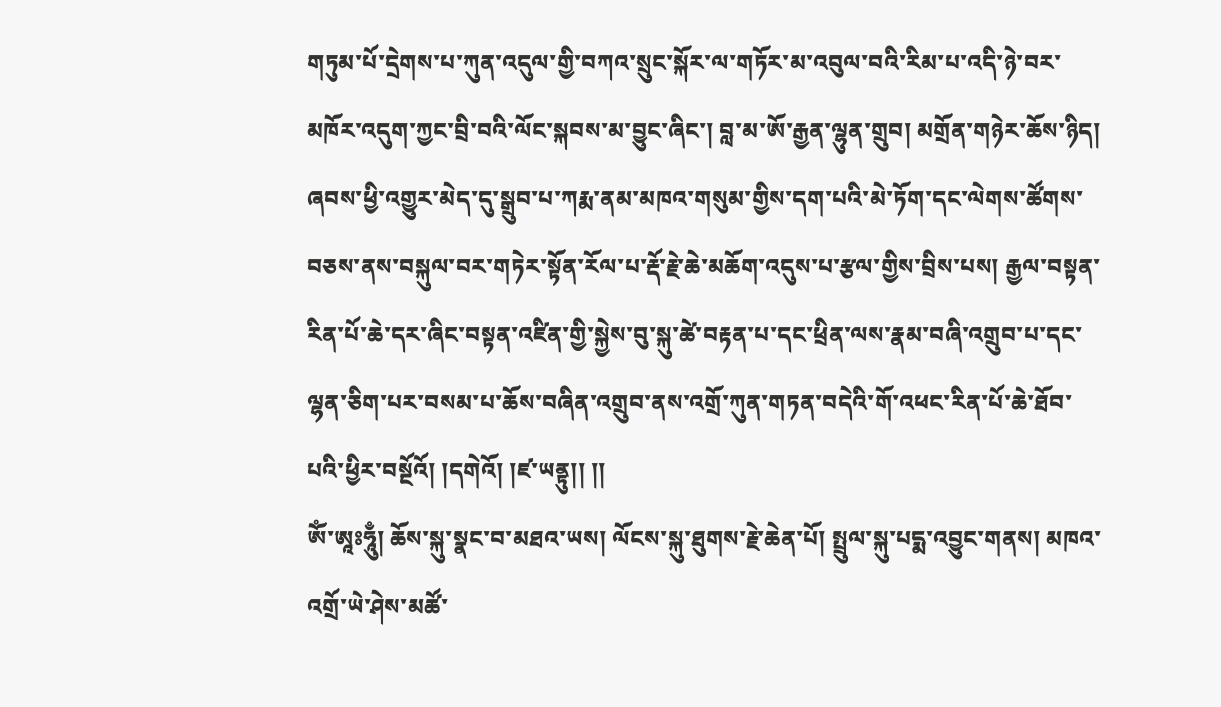གཏུམ་པོ་དྲེགས་པ་ཀུན་འདུལ་གྱི་བཀའ་སྲུང་སྐོར་ལ་གཏོར་མ་འབུལ་བའི་རིམ་པ་འདི་ཉེ་བར་མཁོར་འདུག་ཀྱང་བྲི་བའི་ལོང་སྐབས་མ་བྱུང་ཞིང་། བླ་མ་ཨོ་རྒྱན་ལྷུན་གྲུབ། མགྲོན་གཉེར་ཆོས་ཉིད། ཞབས་ཕྱི་འགྱུར་མེད་དུ་སྒྲུབ་པ་ཀརྨ་ནམ་མཁའ་གསུམ་གྱིས་དག་པའི་མེ་ཏོག་དང་ལེགས་ཚོགས་བཅས་ནས་བསྐུལ་བར་གཏེར་སྟོན་རོལ་པ་རྡོ་རྗེ་ཆེ་མཆོག་འདུས་པ་རྩལ་གྱིས་བྲིས་པས། རྒྱལ་བསྟན་རིན་པོ་ཆེ་དར་ཞིང་བསྟན་འཛིན་གྱི་སྐྱེས་བུ་སྐུ་ཚེ་བརྟན་པ་དང་ཕྲིན་ལས་རྣམ་བཞི་འགྲུབ་པ་དང་ལྷན་ཅིག་པར་བསམ་པ་ཆོས་བཞིན་འགྲུབ་ནས་འགྲོ་ཀུན་གཏན་བདེའི་གོ་འཕང་རིན་པོ་ཆེ་ཐོབ་པའི་ཕྱིར་བསྔོའོ། །དགེའོ། །ཛ་ཡནྟུ།། །།
ཨོཾ་ཨཱཿཧཱུྃ། ཆོས་སྐུ་སྣང་བ་མཐའ་ཡས། ལོངས་སྐུ་ཐུགས་རྗེ་ཆེན་པོ། སྤྲུལ་སྐུ་པདྨ་འབྱུང་གནས། མཁའ་འགྲོ་ཡེ་ཤེས་མཚོ་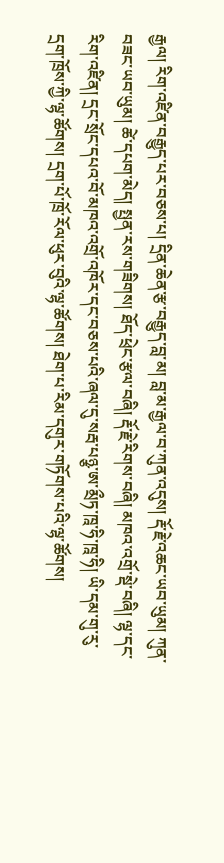རྒྱལ། རིག་འཛིན་བརྒྱུད་པར་བཅས་པ། དྲིན་ཆེན་རྩ་བརྒྱུད་བླ་མ། བླ་མ་རྒྱལ་བ་ཀུན་འདུས། རྡོ་རྗེ་འཆང་ཡབ་ཡུམ། ཀུན་བཟང་ཡབ་ཡུམ། ཚེ་དཔག་མེད། སྤྱན་རས་གཟིགས། ཐོད་ཕྲེང་རྩལ་བཞི། རྡོ་རྗེ་རིགས་བཞི། མཁའ་འགྲོ་སྡེ་བཞི། ལྷ་དང་རིག་འཛིན། དྲང་སྲོང་དཔའ་བོ་མཁའ་འགྲོ་འཁོར་དང་བཅས་པའི་ཞལ་དུ་སརྦ་པཉྩ་ཨ་མྲྀཏ་ཁཱ་ཧི་ཁཱ་ཧི། ཡི་དམ་གུ་རུ་དྲག་ཁྲོས་ཀྱི་ལྷ་ཚོགས། དྲག་པོ་ཁྲོ་རོལ་ཕུར་བུའི་ལྷ་ཚོགས། ཐེག་པ་རིམ་དགུར་གཏོགས་པའི་ལྷ་ཚོགས།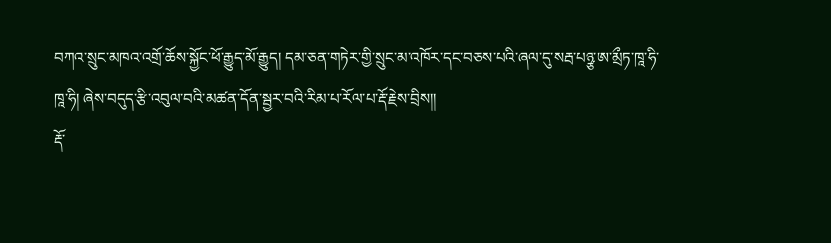བཀའ་སྲུང་མཁའ་འགྲོ་ཆོས་སྐྱོང་ཕོ་རྒྱུད་མོ་རྒྱུད། དམ་ཅན་གཏེར་གྱི་སྲུང་མ་འཁོར་དང་བཅས་པའི་ཞལ་དུ་སརྦ་པཉྩ་ཨ་མྲྀཏ་ཁཱ་ཧི་ཁཱ་ཧི། ཞེས་བདུད་རྩི་འབུལ་བའི་མཚན་དོན་སྦྱར་བའི་རིམ་པ་རོལ་པ་རྡོ་རྗེས་བྲིས།།
རྡོ་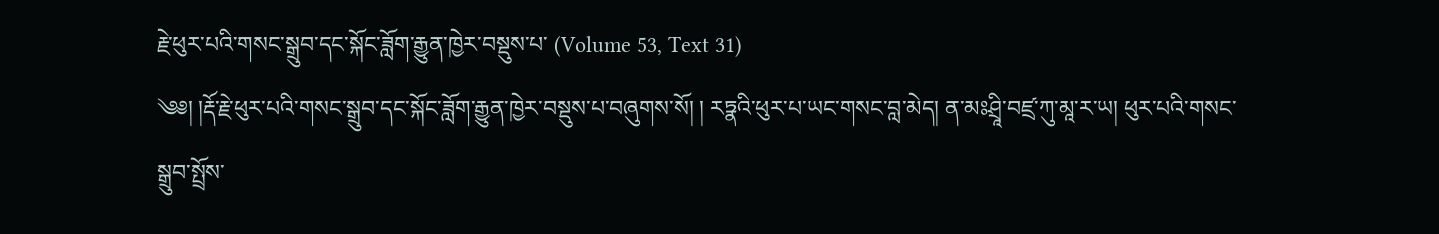རྗེ་ཕུར་པའི་གསང་སྒྲུབ་དང་སྐོང་ཟློག་རྒྱུན་ཁྱེར་བསྡུས་པ་ (Volume 53, Text 31)
༄༅། །རྡོ་རྗེ་ཕུར་པའི་གསང་སྒྲུབ་དང་སྐོང་ཟློག་རྒྱུན་ཁྱེར་བསྡུས་པ་བཞུགས་སོ། ། རཏྣའི་ཕུར་པ་ཡང་གསང་བླ་མེད། ན་མཿཤྲཱི་བཛྲ་ཀུ་མཱ་ར་ཡ། ཕུར་པའི་གསང་སྒྲུབ་སྤྲོས་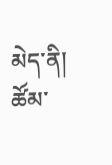མེད་ནི། ཚོམ་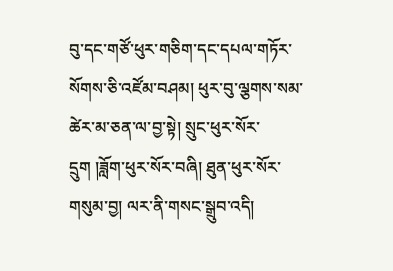བུ་དང་གཙོ་ཕུར་གཅིག་དང་དཔལ་གཏོར་སོགས་ཅི་འཛོམ་བཤམ། ཕུར་བུ་ལྕགས་སམ་ཚེར་མ་ཅན་ལ་བྱ་སྟེ། སྲུང་ཕུར་སོར་དྲུག །ཟློག་ཕུར་སོར་བཞི། ཐུན་ཕུར་སོར་གསུམ་བྱ། ལར་ནི་གསང་སྒྲུབ་འདི།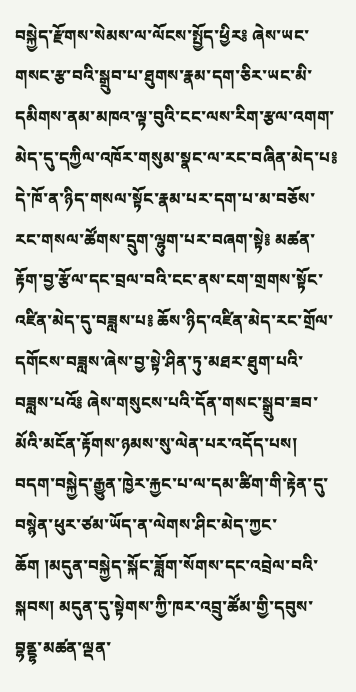བསྐྱེད་རྫོགས་སེམས་ལ་ལོངས་སྤྱོད་ཕྱིར༔ ཞེས་ཡང་གསང་རྩ་བའི་སྒྲུབ་པ་ཐུགས་རྣམ་དག་ཅིར་ཡང་མི་དམིགས་ནམ་མཁའ་ལྟ་བུའི་ངང་ལས་རིག་རྩལ་འགག་མེད་དུ་དཀྱིལ་འཁོར་གསུམ་སྣང་ལ་རང་བཞིན་མེད་པ༔ དེ་ཁོ་ན་ཉིད་གསལ་སྟོང་རྣམ་པར་དག་པ་མ་བཅོས་རང་གསལ་ཚོགས་དྲུག་ལྷུག་པར་བཞག་སྟེ༔ མཚན་རྟོག་བྱ་རྩོལ་དང་བྲལ་བའི་ངང་ནས་ངག་གྲགས་སྟོང་འཛིན་མེད་དུ་བཟླས་པ༔ ཆོས་ཉིད་འཛིན་མེད་རང་གྲོལ་དགོངས་བཟླས་ཞེས་བྱ་སྟེ་ཤིན་ཏུ་མཐར་ཐུག་པའི་བཟླས་པའོ༔ ཞེས་གསུངས་པའི་དོན་གསང་སྒྲུབ་ཟབ་མོའི་མངོན་རྟོགས་ཉམས་སུ་ལེན་པར་འདོད་པས། བདག་བསྐྱེད་རྒྱུན་ཁྱེར་རྐྱང་པ་ལ་དམ་ཚིག་གི་རྟེན་དུ་བསྙེན་ཕུར་ཙམ་ཡོད་ན་ལེགས་ཤིང་མེད་ཀྱང་ཆོག །མདུན་བསྐྱེད་སྐོང་ཟློག་སོགས་དང་འབྲེལ་བའི་སྐབས། མདུན་དུ་སྟེགས་ཀྱི་ཁར་འབྲུ་ཚོམ་གྱི་དབུས་བྷནྡྷ་མཚན་ལྡན་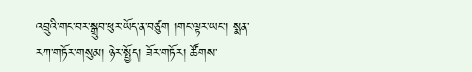འབྲུའི་གང་བར་སྒྲུབ་ཕུར་ཡོད་ན་བཙུག །གང་ལྟར་ཡང་། སྨན་རཀ་གཏོར་གསུམ། ཉེར་སྤྱོད། ཟོར་གཏོར། ཚོགས་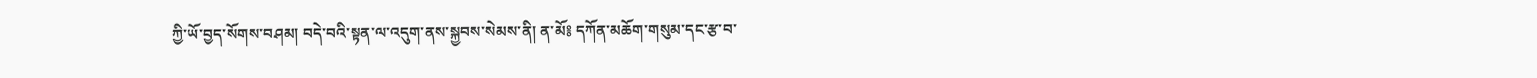ཀྱི་ཡོ་བྱད་སོགས་བཤམ། བདེ་བའི་སྟན་ལ་འདུག་ནས་སྐྱབས་སེམས་ནི། ན་མོ༔ དཀོན་མཆོག་གསུམ་དང་རྩ་བ་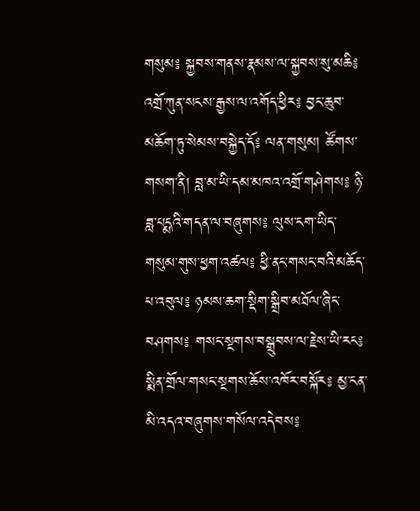གསུམ༔ སྐྱབས་གནས་རྣམས་ལ་སྐྱབས་སུ་མཆི༔ འགྲོ་ཀུན་སངས་རྒྱས་ལ་འགོད་ཕྱིར༔ བྱང་ཆུབ་མཆོག་ཏུ་སེམས་བསྐྱེད་དོ༔ ལན་གསུམ། ཚོགས་གསག་ནི། བླ་མ་ཡི་དམ་མཁའ་འགྲོ་གཤེགས༔ ཉི་ཟླ་པདྨའི་གདན་ལ་བཞུགས༔ ལུས་ངག་ཡིད་གསུམ་གུས་ཕྱག་འཚལ༔ ཕྱི་ནང་གསང་བའི་མཆོད་པ་འབུལ༔ ཉམས་ཆག་སྡིག་སྒྲིབ་མཐོལ་ཞིང་བཤགས༔ གསང་སྔགས་བསྒྲུབས་ལ་རྗེས་ཡི་རང༔ སྨིན་གྲོལ་གསང་སྔགས་ཆོས་འཁོར་བསྐོར༔ མྱ་ངན་མི་འདའ་བཞུགས་གསོལ་འདེབས༔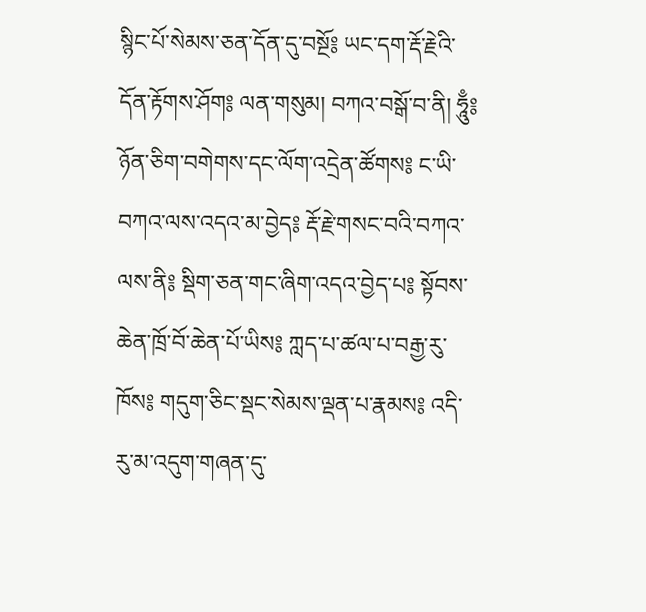སྙིང་པོ་སེམས་ཅན་དོན་དུ་བསྔོ༔ ཡང་དག་རྡོ་རྗེའི་དོན་རྟོགས་ཤོག༔ ལན་གསུམ། བཀའ་བསྒོ་བ་ནི། ཧཱུྃ༔ ཉོན་ཅིག་བགེགས་དང་ལོག་འདྲེན་ཚོགས༔ ང་ཡི་བཀའ་ལས་འདའ་མ་བྱེད༔ རྡོ་རྗེ་གསང་བའི་བཀའ་ལས་ནི༔ སྡིག་ཅན་གང་ཞིག་འདའ་བྱེད་པ༔ སྟོབས་ཆེན་ཁྲོ་བོ་ཆེན་པོ་ཡིས༔ ཀླད་པ་ཚལ་པ་བརྒྱ་རུ་ཁོས༔ གདུག་ཅིང་སྡང་སེམས་ལྡན་པ་རྣམས༔ འདི་རུ་མ་འདུག་གཞན་དུ་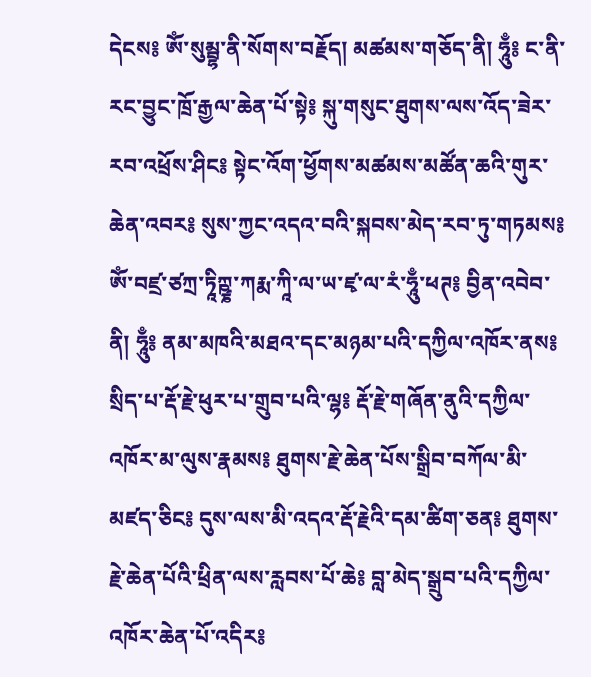དེངས༔ ཨོཾ་སུམྦྷ་ནི་སོགས་བརྗོད། མཚམས་གཅོད་ནི། ཧཱུྃ༔ ང་ནི་རང་བྱུང་ཁྲོ་རྒྱལ་ཆེན་པོ་སྟེ༔ སྐུ་གསུང་ཐུགས་ལས་འོད་ཟེར་རབ་འཕྲོས་ཤིང༔ སྟེང་འོག་ཕྱོགས་མཚམས་མཚོན་ཆའི་གུར་ཆེན་འབར༔ སུས་ཀྱང་འདའ་བའི་སྐབས་མེད་རབ་ཏུ་གཏམས༔ ཨོཾ་བཛྲ་ཙཀྲ་ཏཱིཀྵྞ་ཀརྨ་ཀཱི་ལ་ཡ་ཛྭ་ལ་རཾ་ཧཱུྃ་ཕཊ༔ བྱིན་འབེབ་ནི། ཧཱུྃ༔ ནམ་མཁའི་མཐའ་དང་མཉམ་པའི་དཀྱིལ་འཁོར་ནས༔ སྲིད་པ་རྡོ་རྗེ་ཕུར་པ་གྲུབ་པའི་ལྷ༔ རྡོ་རྗེ་གཞོན་ནུའི་དཀྱིལ་འཁོར་མ་ལུས་རྣམས༔ ཐུགས་རྗེ་ཆེན་པོས་སྒྲིབ་བཀོལ་མི་མཛད་ཅིང༔ དུས་ལས་མི་འདའ་རྡོ་རྗེའི་དམ་ཚིག་ཅན༔ ཐུགས་རྗེ་ཆེན་པོའི་ཕྲིན་ལས་རླབས་པོ་ཆེ༔ བླ་མེད་སྒྲུབ་པའི་དཀྱིལ་འཁོར་ཆེན་པོ་འདིར༔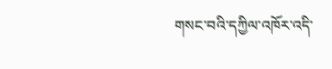གསང་བའི་དཀྱིལ་འཁོར་འདི་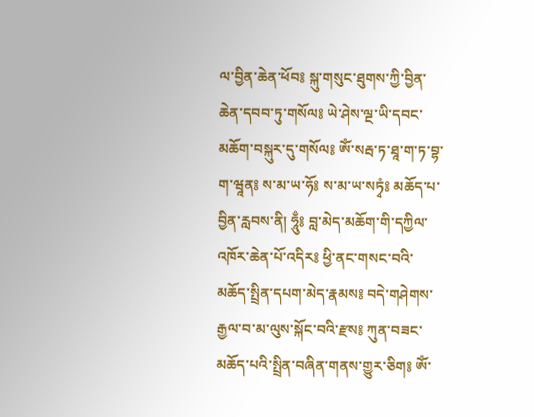ལ་བྱིན་ཆེན་ཕོབ༔ སྐུ་གསུང་ཐུགས་ཀྱི་བྱིན་ཆེན་དབབ་ཏུ་གསོལ༔ ཡེ་ཤེས་ལྔ་ཡི་དབང་མཆོག་བསྐུར་དུ་གསོལ༔ ཨོཾ་སརྦ་ཏ་ཐཱ་ག་ཏ་བྷ་ག་ཝཱན༔ ས་མ་ཡ་ཧོ༔ ས་མ་ཡ་སཏྭཾ༔ མཆོད་པ་བྱིན་རླབས་ནི། ཧཱུྃ༔ བླ་མེད་མཆོག་གི་དཀྱིལ་འཁོར་ཆེན་པོ་འདིར༔ ཕྱི་ནང་གསང་བའི་མཆོད་སྤྲིན་དཔག་མེད་རྣམས༔ བདེ་གཤེགས་རྒྱལ་བ་མ་ལུས་སྐོང་བའི་རྫས༔ ཀུན་བཟང་མཆོད་པའི་སྤྲིན་བཞིན་གནས་གྱུར་ཅིག༔ ཨོཾ་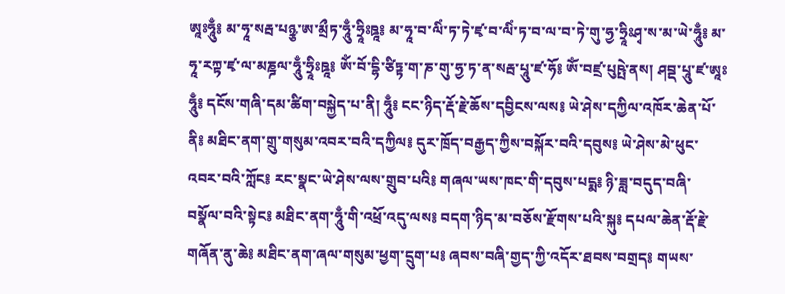ཨཱཿཧཱུྃ༔ མ་ཧཱ་སརྦ་པཉྩ་ཨ་མྲྀཏ་ཧཱུྃ་ཧྲཱིཿཋཱ༔ མ་ཧཱ་བ་ལིཾ་ཏ་ཏེ་ཛྭ་བ་ལིཾ་ཏ་བ་ལ་བ་ཏེ་གུ་ཧྱ་ཧྲཱིཿཤྭ་ས་མ་ཡེ་ཧཱུྃ༔ མ་ཧཱ་རཀྟ་ཛྭ་ལ་མཎྜལ་ཧཱུྃ་ཧྲཱིཿཋཱ༔ ཨོཾ་བོ་དྷི་ཙིཏྟ་ག་ཎ་གུ་ཧྱ་ཏ་ན་སརྦ་པཱུ་ཛ་ཧོ༔ ཨོཾ་བཛྲ་པུཥྤེ་ནས། ཤབྡ་པཱུ་ཛ་ཨཱཿཧཱུྃ༔ དངོས་གཞི་དམ་ཚིག་བསྐྱེད་པ་ནི། ཧཱུྃ༔ ངང་ཉིད་རྡོ་རྗེ་ཆོས་དབྱིངས་ལས༔ ཡེ་ཤེས་དཀྱིལ་འཁོར་ཆེན་པོ་ནི༔ མཐིང་ནག་གྲུ་གསུམ་འབར་བའི་དཀྱིལ༔ དུར་ཁྲོད་བརྒྱད་ཀྱིས་བསྐོར་བའི་དབུས༔ ཡེ་ཤེས་མེ་ཕུང་འབར་བའི་ཀློང༔ རང་སྣང་ཡེ་ཤེས་ལས་གྲུབ་པའི༔ གཞལ་ཡས་ཁང་གི་དབུས་པདྨ༔ ཉི་ཟླ་བདུད་བཞི་བསྣོལ་བའི་སྟེང༔ མཐིང་ནག་ཧཱུྃ་གི་འཕྲོ་འདུ་ལས༔ བདག་ཉིད་མ་བཅོས་རྫོགས་པའི་སྐུ༔ དཔལ་ཆེན་རྡོ་རྗེ་གཞོན་ནུ་ཆེ༔ མཐིང་ནག་ཞལ་གསུམ་ཕྱག་དྲུག་པ༔ ཞབས་བཞི་གྱད་ཀྱི་འདོར་ཐབས་བགྲད༔ གཡས་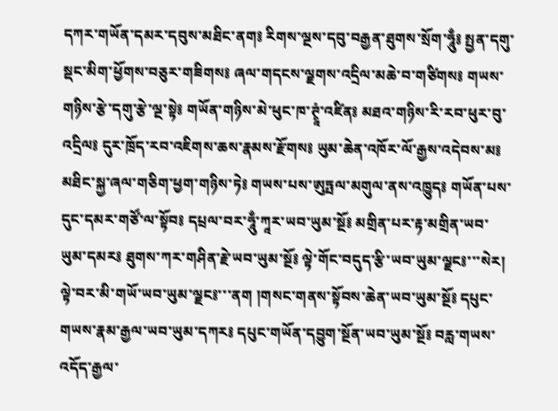དཀར་གཡོན་དམར་དབུས་མཐིང་ནག༔ རིགས་ལྔས་དབུ་བརྒྱན་ཐུགས་སྲོག་ཧཱུྃ༔ སྤྱན་དགུ་སྡང་མིག་ཕྱོགས་བཅུར་གཟིགས༔ ཞལ་གདངས་ལྗགས་འདྲིལ་མཆེ་བ་གཙིགས༔ གཡས་གཉིས་རྩེ་དགུ་རྩེ་ལྔ་སྟེ༔ གཡོན་གཉིས་མེ་ཕུང་ཁ་ཊྭཱཾ་འཛིན༔ མཐའ་གཉིས་རི་རབ་ཕུར་བུ་འདྲིལ༔ དུར་ཁྲོད་རབ་འཇིགས་ཆས་རྣམས་རྫོགས༔ ཡུམ་ཆེན་འཁོར་ལོ་རྒྱས་འདེབས་མ༔ མཐིང་སྐྱ་ཞལ་གཅིག་ཕྱག་གཉིས་ཏེ༔ གཡས་པས་ཨུཏྤལ་མགུལ་ནས་འཁྱུད༔ གཡོན་པས་དུང་དམར་གཙོ་ལ་སྟོབ༔ དཔྲལ་བར་ཧཱུྃ་ཀཱར་ཡབ་ཡུམ་སྔོ༔ མགྲིན་པར་རྟ་མགྲིན་ཡབ་ཡུམ་དམར༔ ཐུགས་ཀར་གཤིན་རྗེ་ཡབ་ཡུམ་སྔོ༔ ལྟེ་གོང་བདུད་རྩི་ཡབ་ཡུམ་ལྗང༔་་་སེར། ལྟེ་བར་མི་གཡོ་ཡབ་ཡུམ་ལྗང༔་་་ནག །གསང་གནས་སྟོབས་ཆེན་ཡབ་ཡུམ་སྔོ༔ དཔུང་གཡས་རྣམ་རྒྱལ་ཡབ་ཡུམ་དཀར༔ དཔུང་གཡོན་དབྱུག་སྔོན་ཡབ་ཡུམ་སྔོ༔ བརླ་གཡས་འདོད་རྒྱལ་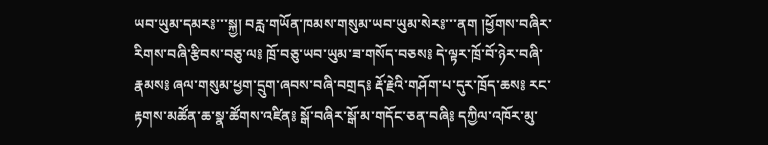ཡབ་ཡུམ་དམར༔་་་སྐྱ། བརླ་གཡོན་ཁམས་གསུམ་ཡབ་ཡུམ་སེར༔་་་ནག །ཕྱོགས་བཞིར་རིགས་བཞི་རྩིབས་བཅུ་ལ༔ ཁྲོ་བཅུ་ཡབ་ཡུམ་ཟ་གསོད་བཅས༔ དེ་ལྟར་ཁྲོ་བོ་ཉེར་བཞི་རྣམས༔ ཞལ་གསུམ་ཕྱག་དྲུག་ཞབས་བཞི་བགྲད༔ རྡོ་རྗེའི་གཤོག་པ་དུར་ཁྲོད་ཆས༔ རང་རྟགས་མཚོན་ཆ་སྣ་ཚོགས་འཛིན༔ སྒོ་བཞིར་སྒོ་མ་གདོང་ཅན་བཞི༔ དཀྱིལ་འཁོར་མུ་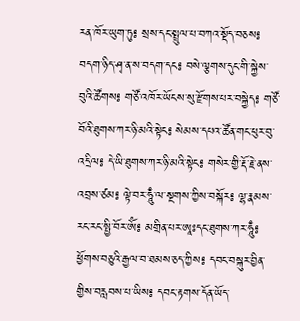རན་ཁོར་ཡུག་ཏུ༔ སྲས་དང་སྤྲུལ་པ་བཀའ་སྡོད་བཅས༔ བདག་ཉིད་ཤྭ་ན་ས་བདག་དང༔ བསེ་ལྕགས་དུང་གི་སྐྱེས་བུའི་ཚོགས༔ གཙོ་འཁོར་ཡོངས་སུ་རྫོགས་པར་བསྐྱེད༔ གཙོ་བོའི་ཐུགས་ཀར་ཉི་མའི་སྟེང༔ སེམས་དཔའ་ཚོན་གང་ཕུར་བུ་འདྲིལ༔ དེ་ཡི་ཐུགས་ཀར་ཉི་མའི་སྟེང༔ གསེར་གྱི་རྡོ་རྗེ་ནས་འབྲས་ཙམ༔ ལྟེ་བར་ཧཱུྃ་ལ་སྔགས་ཀྱིས་བསྐོར༔ ལྷ་རྣམས་རང་རང་སྤྱི་བོར་ཨོཾ༔ མགྲིན་པར་ཨཱཿདང་ཐུགས་ཀར་ཧཱུྃ༔ ཕྱོགས་བཅུའི་རྒྱལ་བ་ཐམས་ཅད་ཀྱིས༔ དབང་བསྐུར་བྱིན་གྱིས་བརླབས་པ་ཡིས༔ དབང་རྟགས་དོན་ཡོད་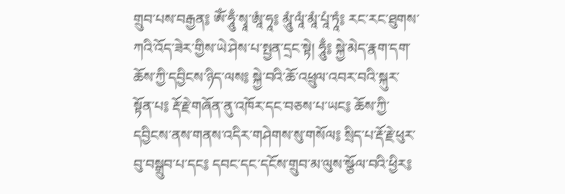གྲུབ་པས་བརྒྱན༔ ཨོཾ་ཧཱུྃ་སྭཱ་ཨཱཾ་ཧཱ༔ མཱུཾ་ལཱཾ་མཱཾ་པཱཾ་ཏཱཾ༔ རང་རང་ཐུགས་ཀའི་འོད་ཟེར་གྱིས་ཡེ་ཤེས་པ་སྤྱན་དྲང་སྟེ། ཧཱུྃ༔ སྐྱེ་མེད་རྣག་དག་ཆོས་ཀྱི་དབྱིངས་ཉིད་ལས༔ སྐྱེ་བའི་ཆོ་འཕྲུལ་འབར་བའི་སྐུར་སྟོན་པ༔ རྡོ་རྗེ་གཞོན་ནུ་འཁོར་དང་བཅས་པ་ཡང༔ ཆོས་ཀྱི་དབྱིངས་ནས་གནས་འདིར་གཤེགས་སུ་གསོལ༔ སྲིད་པ་རྡོ་རྗེ་ཕུར་བུ་བསྒྲུབ་པ་དང༔ དབང་དང་དངོས་གྲུབ་མ་ལུས་སྩོལ་བའི་ཕྱིར༔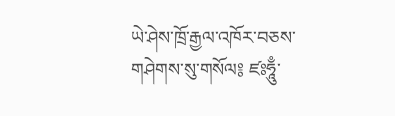ཡེ་ཤེས་ཁྲོ་རྒྱལ་འཁོར་བཅས་གཤེགས་སུ་གསོལ༔ ཛཿཧཱུྃ་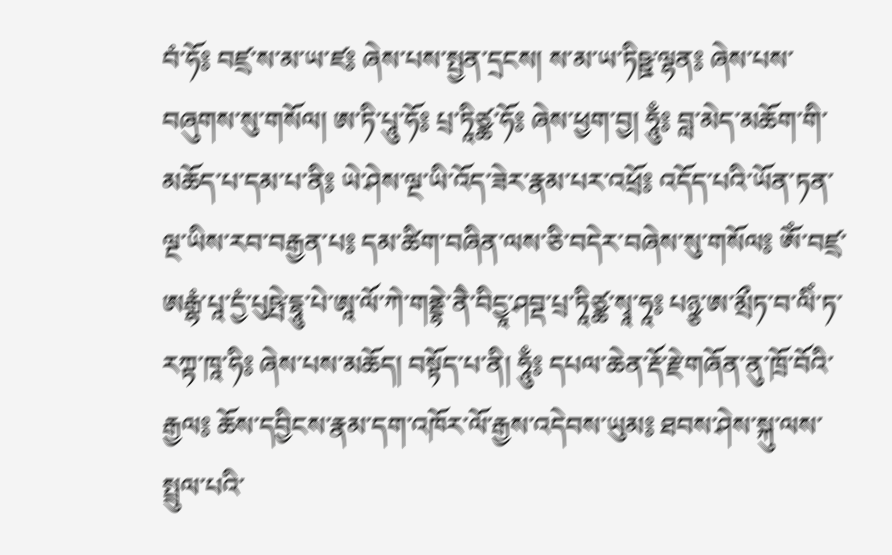བཾ་ཧོ༔ བཛྲ་ས་མ་ཡ་ཛ༔ ཞེས་པས་སྤྱན་དྲངས། ས་མ་ཡ་ཏིཥྛ་ལྷན༔ ཞེས་པས་བཞུགས་སུ་གསོལ། ཨ་ཏི་པཱུ་ཧོ༔ པྲ་ཏཱིཙྪ་ཧོ༔ ཞེས་ཕྱག་བྱ། ཧཱུྃ༔ བླ་མེད་མཆོག་གི་མཆོད་པ་དམ་པ་ནི༔ ཡེ་ཤེས་ལྔ་ཡི་འོད་ཟེར་རྣམ་པར་འཕྲོ༔ འདོད་པའི་ཡོན་ཏན་ལྔ་ཡིས་རབ་བརྒྱན་པ༔ དམ་ཚིག་བཞིན་ལས་ཅི་བདེར་བཞེས་སུ་གསོལ༔ ཨོཾ་བཛྲ་ཨརྒྷཾ་པཱ་དྱཾ་པུཥྤེ་དྷཱུ་པེ་ཨཱ་ལོ་ཀེ་གནྡྷེ་ནཻ་བིདྱཱ་ཤབྡ་པྲ་ཏཱིཙྪ་སྭཱ་ཧཱ༔ པཉྩ་ཨ་མྲྀཏ་བ་ལིཾ་ཏ་རཀྟ་ཁཱ་ཧི༔ ཞེས་པས་མཆོད། བསྟོད་པ་ནི། ཧཱུྃ༔ དཔལ་ཆེན་རྡོ་རྗེ་གཞོན་ནུ་ཁྲོ་བོའི་རྒྱལ༔ ཆོས་དབྱིངས་རྣམ་དག་འཁོར་ལོ་རྒྱས་འདེབས་ཡུམ༔ ཐབས་ཤེས་སྐུ་ལས་སྤྲུལ་པའི་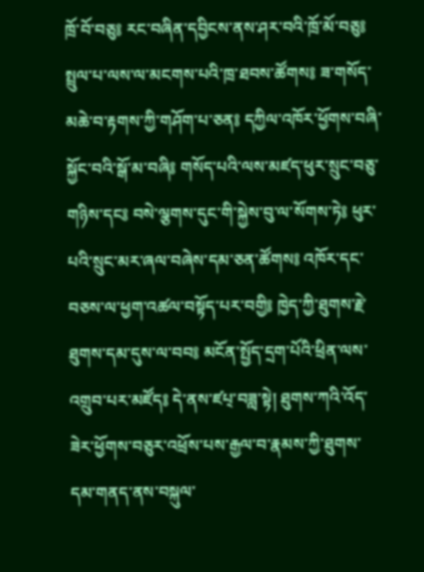ཁྲོ་བོ་བཅུ༔ རང་བཞིན་དབྱིངས་ནས་ཤར་བའི་ཁྲོ་མོ་བཅུ༔ སྤྲུལ་པ་ལས་ལ་མངགས་པའི་ཁྲ་ཐབས་ཚོགས༔ ཟ་གསོད་མཆེ་བ་རྟགས་ཀྱི་གཤོག་པ་ཅན༔ དཀྱིལ་འཁོར་ཕྱོགས་བཞི་སྐྱོང་བའི་སྒོ་མ་བཞི༔ གསོད་པའི་ལས་མཛད་ཕུར་སྲུང་བཅུ་གཉིས་དང༔ བསེ་ལྕགས་དུང་གི་སྐྱེས་བུ་ལ་སོགས་ཏེ༔ ཕུར་པའི་སྲུང་མར་ཞལ་བཞེས་དམ་ཅན་ཚོགས༔ འཁོར་དང་བཅས་ལ་ཕྱག་འཚལ་བསྟོད་པར་བགྱི༔ ཁྱེད་ཀྱི་ཐུགས་རྗེ་ཐུགས་དམ་དུས་ལ་བབ༔ མངོན་སྤྱོད་དྲག་པོའི་ཕྲིན་ལས་འགྲུབ་པར་མཛོད༔ དེ་ནས་ཛཔ྄་བཟླ་སྟེ། ཐུགས་ཀའི་འོད་ཟེར་ཕྱོགས་བཅུར་འཕྲོས་པས་རྒྱལ་བ་རྣམས་ཀྱི་ཐུགས་དམ་གནད་ནས་བསྐུལ་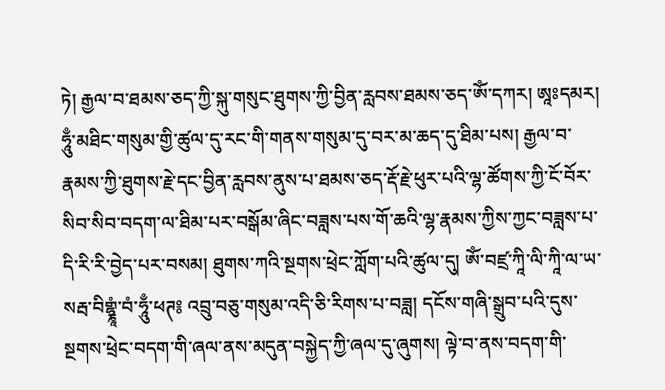ཏེ། རྒྱལ་བ་ཐམས་ཅད་ཀྱི་སྐུ་གསུང་ཐུགས་ཀྱི་བྱིན་རླབས་ཐམས་ཅད་ཨོཾ་དཀར། ཨཱཿདམར། ཧཱུྃ་མཐིང་གསུམ་གྱི་ཚུལ་དུ་རང་གི་གནས་གསུམ་དུ་བར་མ་ཆད་དུ་ཐིམ་པས། རྒྱལ་བ་རྣམས་ཀྱི་ཐུགས་རྗེ་དང་བྱིན་རླབས་ནུས་པ་ཐམས་ཅད་རྡོ་རྗེ་ཕུར་པའི་ལྷ་ཚོགས་ཀྱི་ངོ་བོར་སིབ་སིབ་བདག་ལ་ཐིམ་པར་བསྒོམ་ཞིང་བཟླས་པས་གོ་ཆའི་ལྷ་རྣམས་ཀྱིས་ཀྱང་བཟླས་པ་དི་རི་རི་བྱེད་པར་བསམ། ཐུགས་ཀའི་སྔགས་ཕྲེང་ཀློག་པའི་ཚུལ་དུ། ཨོཾ་བཛྲ་ཀཱི་ལི་ཀཱི་ལ་ཡ་སརྦ་བིགྷྣཱཾ་བཾ་ཧཱུྃ་ཕཊ༔ འབྲུ་བཅུ་གསུམ་འདི་ཅི་རིགས་པ་བཟླ། དངོས་གཞི་སྒྲུབ་པའི་དུས་སྔགས་ཕྲེང་བདག་གི་ཞལ་ནས་མདུན་བསྐྱེད་ཀྱི་ཞལ་དུ་ཞུགས། ལྟེ་བ་ནས་བདག་གི་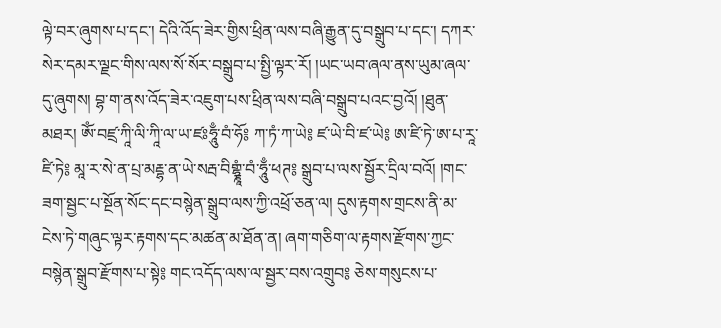ལྟེ་བར་ཞུགས་པ་དང་། དེའི་འོད་ཟེར་གྱིས་ཕྲིན་ལས་བཞི་རྒྱུན་དུ་བསྒྲུབ་པ་དང་། དཀར་སེར་དམར་ལྗང་གིས་ལས་སོ་སོར་བསྒྲུབ་པ་སྤྱི་ལྟར་རོ། །ཡང་ཡབ་ཞལ་ནས་ཡུམ་ཞལ་དུ་ཞུགས། བྷ་ག་ནས་འོད་ཟེར་འཇུག་པས་ཕྲིན་ལས་བཞི་བསྒྲུབ་པའང་བྱའོ། །ཐུན་མཐར། ཨོཾ་བཛྲ་ཀཱི་ལི་ཀཱི་ལ་ཡ་ཛཿཧཱུྃ་བཾ་ཧོ༔ ཀ་ཏཾ་ཀ་ཡེ༔ ཛ་ཡེ་བི་ཛ་ཡེ༔ ཨ་ཛི་ཏེ་ཨ་པ་རཱ་ཛི་ཏེ༔ མཱ་ར་སེ་ན་པྲ་མརྡྷ་ན་ཡེ་སརྦ་བིགྷྣཱཾ་བཾ་ཧཱུྃ་ཕཊ༔ སྒྲུབ་པ་ལས་སྦྱོར་དྲིལ་བའོ། །གང་ཟག་སྦྱང་པ་སྔོན་སོང་དང་བསྙེན་སྒྲུབ་ལས་ཀྱི་འཕྲོ་ཅན་ལ། དུས་རྟགས་གྲངས་ནི་མ་ངེས་ཏེ་གཞུང་ལྟར་རྟགས་དང་མཚན་མ་ཐོན་ན། ཞག་གཅིག་ལ་རྟགས་རྫོགས་ཀྱང་བསྙེན་སྒྲུབ་རྫོགས་པ་སྟེ༔ གང་འདོད་ལས་ལ་སྦྱར་བས་འགྲུབ༔ ཅེས་གསུངས་པ་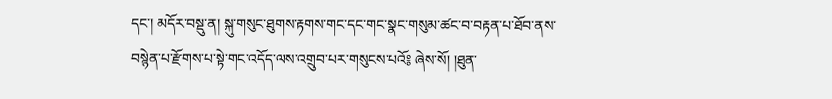དང་། མདོར་བསྡུ་ན། སྐུ་གསུང་ཐུགས་རྟགས་གང་དང་གང་སྣང་གསུམ་ཚང་བ་བརྟན་པ་ཐོབ་ནས་བསྙེན་པ་རྫོགས་པ་སྟེ་གང་འདོད་ལས་འགྲུབ་པར་གསུངས་པའོ༔ ཞེས་སོ། །ཐུན་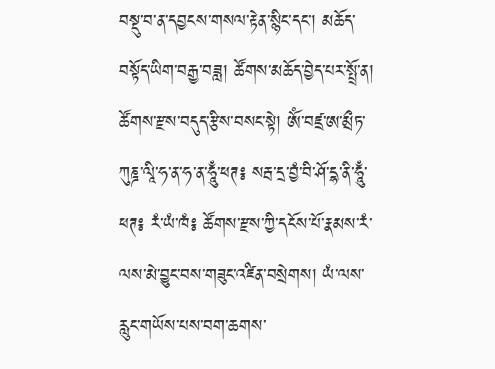བསྡུ་བ་ན་དབྱངས་གསལ་རྟེན་སྙིང་དང་། མཆོད་བསྟོད་ཡིག་བརྒྱ་བཟླ། ཚོགས་མཆོད་བྱེད་པར་སྤྲོ་ན། ཚོགས་རྫས་བདུད་རྩིས་བསང་སྟེ། ཨོཾ་བཛྲ་ཨ་མྲྀཏ་ཀུཎྜ་ལཱི་ཧ་ན་ཧ་ན་ཧཱུྃ་ཕཊ༔ སརྦ་དྲ་བྱཾ་བི་ཤོ་དྷ་ནི་ཧཱུྃ་ཕཊ༔ རཾ་ཡཾ་ཁཾ༔ ཚོགས་རྫས་ཀྱི་དངོས་པོ་རྣམས་རཾ་ལས་མེ་བྱུང་བས་གཟུང་འཛིན་བསྲེགས། ཡཾ་ལས་རླུང་གཡོས་པས་བག་ཆགས་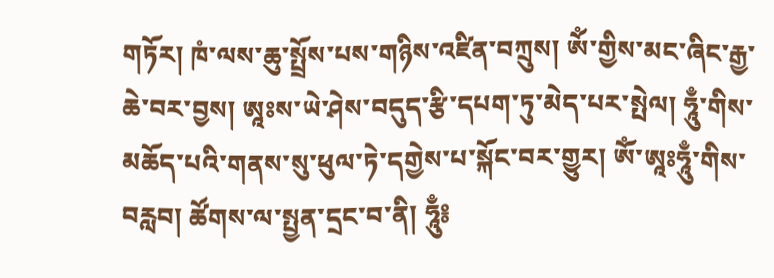གཏོར། ཁཾ་ལས་ཆུ་སྤྲོས་པས་གཉིས་འཛིན་བཀྲུས། ཨོཾ་གྱིས་མང་ཞིང་རྒྱ་ཆེ་བར་བྱས། ཨཱཿས་ཡེ་ཤེས་བདུད་རྩི་དཔག་ཏུ་མེད་པར་སྤེལ། ཧཱུྃ་གིས་མཆོད་པའི་གནས་སུ་ཕུལ་ཏེ་དགྱེས་པ་སྐོང་བར་གྱུར། ཨོཾ་ཨཱཿཧཱུྃ་གིས་བརླབ། ཚོགས་ལ་སྤྱན་དྲང་བ་ནི། ཧཱུྃ༔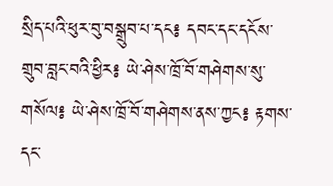སྲིད་པའི་ཕུར་བུ་བསྒྲུབ་པ་དང༔ དབང་དང་དངོས་གྲུབ་བླང་བའི་ཕྱིར༔ ཡེ་ཤེས་ཁྲོ་བོ་གཤེགས་སུ་གསོལ༔ ཡེ་ཤེས་ཁྲོ་བོ་གཤེགས་ནས་ཀྱང༔ རྟགས་དང་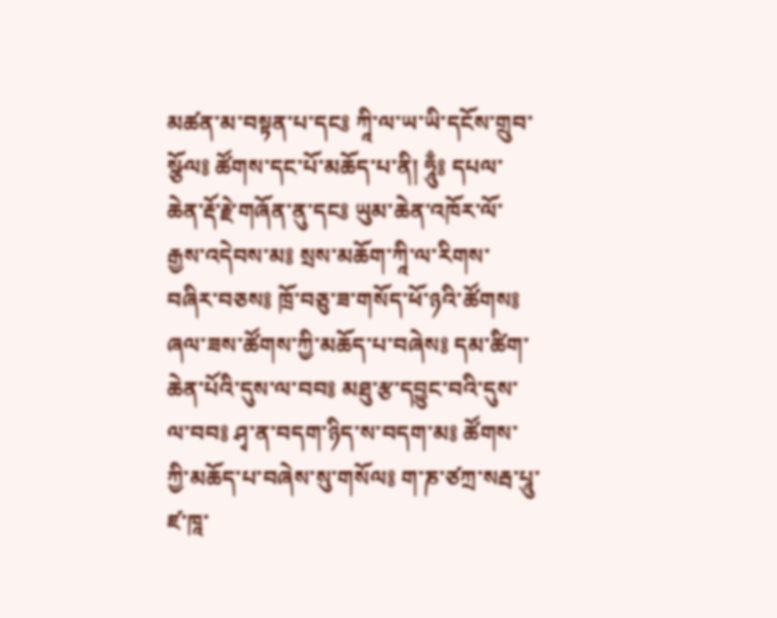མཚན་མ་བསྟན་པ་དང༔ ཀཱི་ལ་ཡ་ཡི་དངོས་གྲུབ་སྩོལ༔ ཚོགས་དང་པོ་མཆོད་པ་ནི། ཧཱུྃ༔ དཔལ་ཆེན་རྡོ་རྗེ་གཞོན་ནུ་དང༔ ཡུམ་ཆེན་འཁོར་ལོ་རྒྱས་འདེབས་མ༔ སྲས་མཆོག་ཀཱི་ལ་རིགས་བཞིར་བཅས༔ ཁྲོ་བཅུ་ཟ་གསོད་ཕོ་ཉའི་ཚོགས༔ ཞལ་ཟས་ཚོགས་ཀྱི་མཆོད་པ་བཞེས༔ དམ་ཚིག་ཆེན་པོའི་དུས་ལ་བབ༔ མཐུ་རྩ་དབྱུང་བའི་དུས་ལ་བབ༔ ཤྭ་ན་བདག་ཉིད་ས་བདག་མ༔ ཚོགས་ཀྱི་མཆོད་པ་བཞེས་སུ་གསོལ༔ ག་ཎ་ཙཀྲ་སརྦ་པཱུ་ཛ་ཁཱ་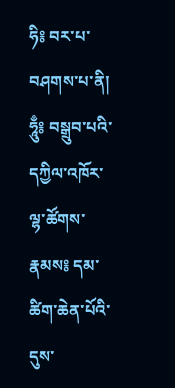ཧི༔ བར་པ་བཤགས་པ་ནི། ཧཱུྃ༔ བསྒྲུབ་པའི་དཀྱིལ་འཁོར་ལྷ་ཚོགས་རྣམས༔ དམ་ཚིག་ཆེན་པོའི་དུས་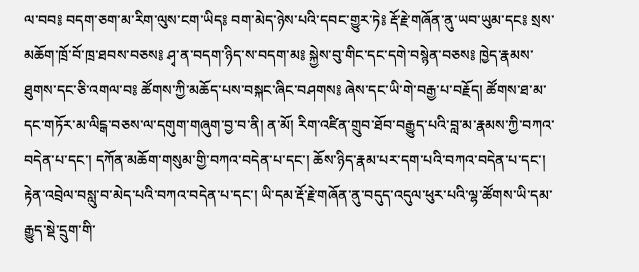ལ་བབ༔ བདག་ཅག་མ་རིག་ལུས་ངག་ཡིད༔ བག་མེད་ཉེས་པའི་དབང་གྱུར་ཏེ༔ རྡོ་རྗེ་གཞོན་ནུ་ཡབ་ཡུམ་དང༔ སྲས་མཆོག་ཁྲོ་བོ་ཁྲ་ཐབས་བཅས༔ ཤྭ་ན་བདག་ཉིད་ས་བདག་མ༔ སྐྱེས་བུ་གིང་དང་དགེ་བསྙེན་བཅས༔ ཁྱེད་རྣམས་ཐུགས་དང་ཅི་འགལ་བ༔ ཚོགས་ཀྱི་མཆོད་པས་བསྐང་ཞིང་བཤགས༔ ཞེས་དང་ཡི་གེ་བརྒྱ་པ་བརྗོད། ཚོགས་ཐ་མ་དང་གཏོར་མ་ལིངྒ་བཅས་ལ་དགུག་གཞུག་བྱ་བ་ནི། ན་མོ། རིག་འཛིན་གྲུབ་ཐོབ་བརྒྱུད་པའི་བླ་མ་རྣམས་ཀྱི་བཀའ་བདེན་པ་དང་། དཀོན་མཆོག་གསུམ་གྱི་བཀའ་བདེན་པ་དང་། ཆོས་ཉིད་རྣམ་པར་དག་པའི་བཀའ་བདེན་པ་དང་། རྟེན་འབྲེལ་བསླུ་བ་མེད་པའི་བཀའ་བདེན་པ་དང་། ཡི་དམ་རྡོ་རྗེ་གཞོན་ནུ་བདུད་འདུལ་ཕུར་པའི་ལྷ་ཚོགས་ཡི་དམ་རྒྱུད་སྡེ་དྲུག་གི་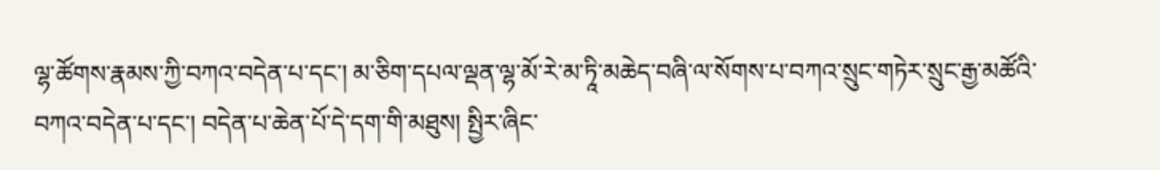ལྷ་ཚོགས་རྣམས་ཀྱི་བཀའ་བདེན་པ་དང་། མ་ཅིག་དཔལ་ལྡན་ལྷ་མོ་རེ་མ་ཏཱི་མཆེད་བཞི་ལ་སོགས་པ་བཀའ་སྲུང་གཏེར་སྲུང་རྒྱ་མཚོའི་བཀའ་བདེན་པ་དང་། བདེན་པ་ཆེན་པོ་དེ་དག་གི་མཐུས། སྤྱིར་ཞིང་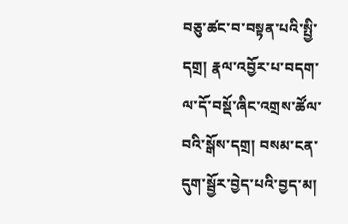བཅུ་ཚང་བ་བསྟན་པའི་སྤྱི་དགྲ། རྣལ་འབྱོར་པ་བདག་ལ་དོ་བསྡོ་ཞིང་འགྲས་ཚོལ་བའི་སྒོས་དགྲ། བསམ་ངན་དུག་སྦྱོར་བྱེད་པའི་བྱད་མ།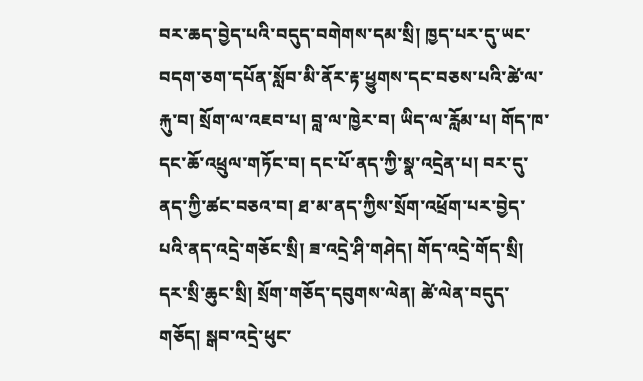བར་ཆད་བྱེད་པའི་བདུད་བགེགས་དམ་སྲི། ཁྱད་པར་དུ་ཡང་བདག་ཅག་དཔོན་སློབ་མི་ནོར་རྟ་ཕྱུགས་དང་བཅས་པའི་ཚེ་ལ་རྐུ་བ། སྲོག་ལ་འཇབ་པ། བླ་ལ་ཁྱེར་བ། ཡིད་ལ་རློམ་པ། གོད་ཁ་དང་ཆོ་འཕྲུལ་གཏོང་བ། དང་པོ་ནད་ཀྱི་སྣ་འདྲེན་པ། བར་དུ་ནད་ཀྱི་ཚང་བཅའ་བ། ཐ་མ་ནད་ཀྱིས་སྲོག་འཕྲོག་པར་བྱེད་པའི་ནད་འདྲེ་གཅོང་སྲི། ཟ་འདྲེ་ཤི་གཤེད། གོད་འདྲེ་གོད་སྲི། དར་སྲི་ཆུང་སྲི། སྲོག་གཅོད་དབུགས་ལེན། ཚེ་ལེན་བདུད་གཅོད། སྒབ་འདྲེ་ཕུང་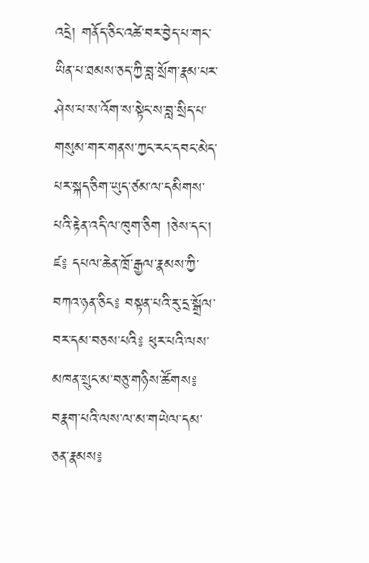འདྲེ། གནོད་ཅིང་འཚེ་བར་བྱེད་པ་གང་ཡིན་པ་ཐམས་ཅད་ཀྱི་བླ་སྲོག་རྣམ་པར་ཤེས་པ་ས་འོག་ས་སྟེང་ས་བླ་སྲིད་པ་གསུམ་གར་གནས་ཀྱང་རང་དབང་མེད་པར་སྐད་ཅིག་ཡུད་ཙམ་ལ་དམིགས་པའི་རྟེན་འདི་ལ་ཁུག་ཅིག །ཅེས་དང་། ཛ༔ དཔལ་ཆེན་ཁྲོ་རྒྱལ་རྣམས་ཀྱི་བཀའ་ཉན་ཅིང༔ བསྟན་པའི་རུ་དྲ་སྒྲོལ་བར་དམ་བཅས་པའི༔ ཕུར་པའི་ལས་མཁན་སྲུང་མ་བཅུ་གཉིས་ཚོགས༔ བརྣག་པའི་ལས་ལ་མ་གཡེལ་དམ་ཅན་རྣམས༔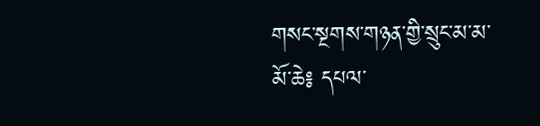གསང་སྔགས་གཉན་གྱི་སྲུང་མ་མ་མོ་ཆེ༔ དཔལ་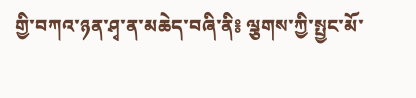གྱི་བཀའ་ཉན་ཤྭ་ན་མཆེད་བཞི་ནི༔ ལྕགས་ཀྱི་སྤྱང་མོ་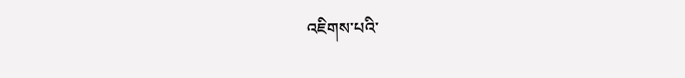འཇིགས་པའི་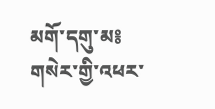མགོ་དགུ་མ༔ གསེར་གྱི་འཕར་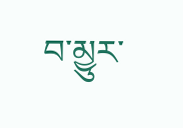བ་མྱུར་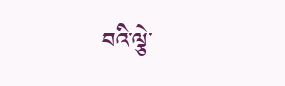བའི་ལྕེ་